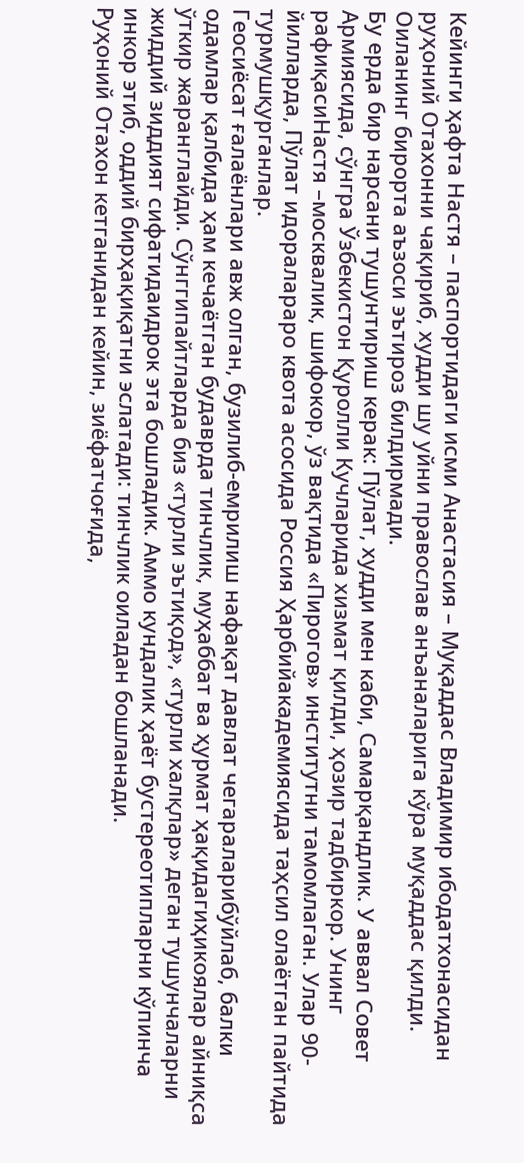Кейинги ҳафта Настя – паспортидаги исми Анастасия – Муқаддас Владимир ибодатхонасидан руҳоний Отахонни чақириб, худди шу уйни православ анъаналарига кўра муқаддас қилди. Оиланинг бирорта аъзоси эътироз билдирмади.
Бу ерда бир нарсани тушунтириш керак: Пўлат, худди мен каби, Самарқандлик. У аввал Совет Армиясида, сўнгра Ўзбекистон Қуролли Кучларида хизмат қилди, ҳозир тадбиркор. Унинг рафиқасиНастя –москвалик, шифокор, ўз вақтида «Пирогов» институтни тамомлаган. Улар 90-йилларда, Пўлат идоралараро квота асосида Россия Ҳарбийакадемиясида таҳсил олаётган пайтида турмушқурганлар.
Геосиёсат ғалаёнлари авж олган, бузилиб-емрилиш нафақат давлат чегараларибўйлаб, балки одамлар қалбида ҳам кечаётган будаврда тинчлик, муҳаббат ва ҳурмат ҳақидагиҳикоялар айниқса ўткир жаранглайди. Сўнггипайтларда биз «турли эътиқод», «турли халқлар» деган тушунчаларни жиддий зиддият сифатидаидрок эта бошладик. Аммо кундалик ҳаёт бустереотипларни кўпинча инкор этиб, оддий бирҳақиқатни эслатади: тинчлик оиладан бошланади.
Руҳоний Отахон кетганидан кейин, зиёфатчоғида,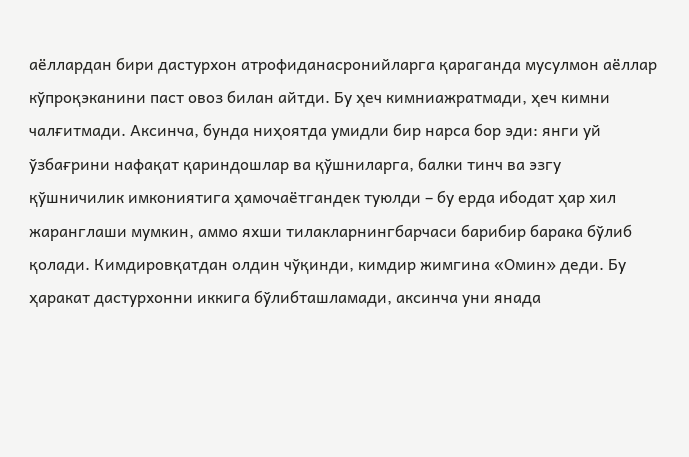аёллардан бири дастурхон атрофиданасронийларга қараганда мусулмон аёллар кўпроқэканини паст овоз билан айтди. Бу ҳеч кимниажратмади, ҳеч кимни чалғитмади. Аксинча, бунда ниҳоятда умидли бир нарса бор эди: янги уй ўзбағрини нафақат қариндошлар ва қўшниларга, балки тинч ва эзгу қўшничилик имкониятига ҳамочаётгандек туюлди – бу ерда ибодат ҳар хил жаранглаши мумкин, аммо яхши тилакларнингбарчаси барибир барака бўлиб қолади. Кимдировқатдан олдин чўқинди, кимдир жимгина «Омин» деди. Бу ҳаракат дастурхонни иккига бўлибташламади, аксинча уни янада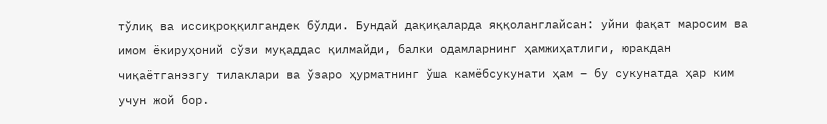тўлиқ ва иссиқроққилгандек бўлди. Бундай дақиқаларда яққоланглайсан: уйни фақат маросим ва имом ёкируҳоний сўзи муқаддас қилмайди, балки одамларнинг ҳамжиҳатлиги, юракдан чиқаётганэзгу тилаклари ва ўзаро ҳурматнинг ўша камёбсукунати ҳам – бу сукунатда ҳар ким учун жой бор.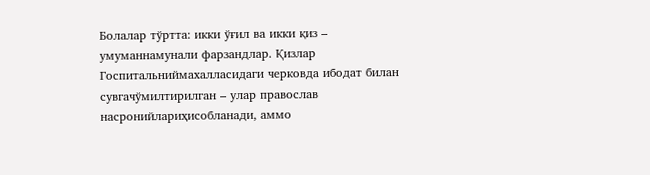Болалар тўртта: икки ўғил ва икки қиз – умуманнамунали фарзандлар. Қизлар Госпитальниймахалласидаги черковда ибодат билан сувгачўмилтирилган – улар православ насронийлариҳисобланади, аммо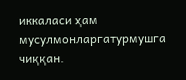иккаласи ҳам мусулмонларгатурмушга чиққан.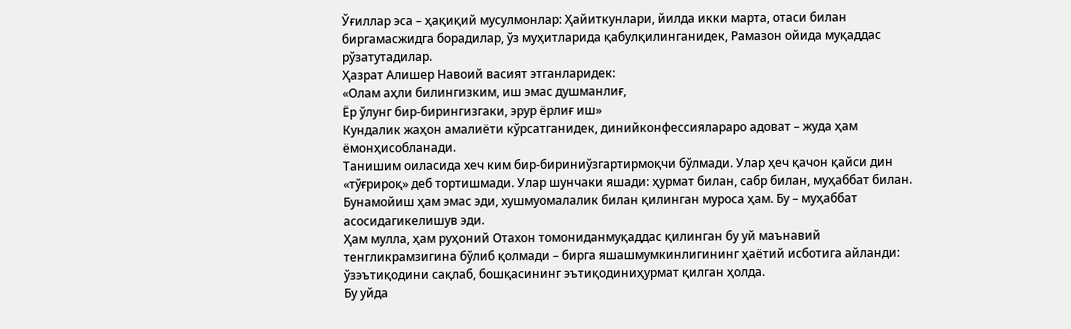Ўғиллар эса – ҳақиқий мусулмонлар: Ҳайиткунлари, йилда икки марта, отаси билан биргамасжидга борадилар, ўз муҳитларида қабулқилинганидек, Рамазон ойида муқаддас рўзатутадилар.
Ҳазрат Алишер Навоий васият этганларидек:
«Олам аҳли билингизким, иш эмас душманлиғ,
Ёр ўлунг бир-бирингизгаки, эрур ёрлиғ иш»
Кундалик жаҳон амалиёти кўрсатганидек, динийконфессиялараро адоват – жуда ҳам ёмонҳисобланади.
Танишим оиласида хеч ким бир-бириниўзгартирмоқчи бўлмади. Улар ҳеч қачон қайси дин «тўғрироқ» деб тортишмади. Улар шунчаки яшади: ҳурмат билан, сабр билан, муҳаббат билан. Бунамойиш ҳам эмас эди, хушмуомалалик билан қилинган мурoсa ҳам. Бу – муҳаббат асосидагикелишув эди.
Ҳам мулла, ҳам руҳоний Отахон томониданмуқаддас қилинган бу уй маънавий тенгликрамзигина бўлиб қолмади – бирга яшашмумкинлигининг ҳаётий исботига айланди: ўзэътиқодини сақлаб, бошқасининг эътиқодиниҳурмат қилган ҳолда.
Бу уйда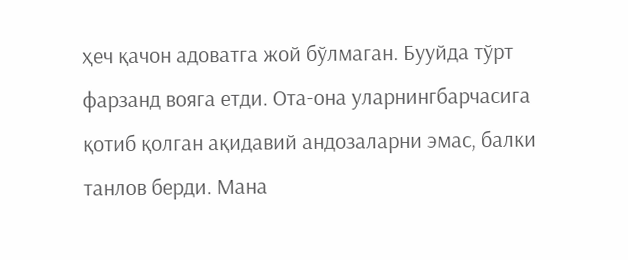ҳеч қачон адоватга жой бўлмаган. Бууйда тўрт фарзанд вояга етди. Ота-она уларнингбарчасига қотиб қолган ақидавий андозаларни эмас, балки танлов берди. Мана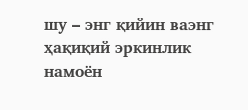шу – энг қийин ваэнг ҳақиқий эркинлик намоён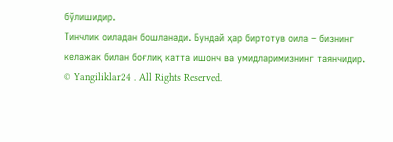бўлишидир.
Тинчлик оиладан бошланади. Бундай ҳар биртотув оила – бизнинг келажак билан боғлиқ катта ишонч ва умидларимизнинг таянчидир.
© Yangiliklar24 . All Rights Reserved.